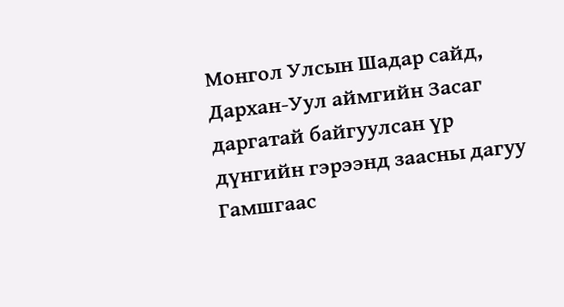Монгол Улсын Шадар сайд, Дархан-Уул аймгийн Засаг даргатай байгуулсан үр дүнгийн гэрээнд заасны дагуу Гамшгаас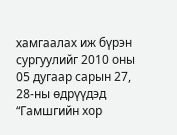хамгаалах иж бүрэн сургуулийг 2010 оны 05 дугаар сарын 27, 28-ны өдрүүдэд “Гамшгийн хор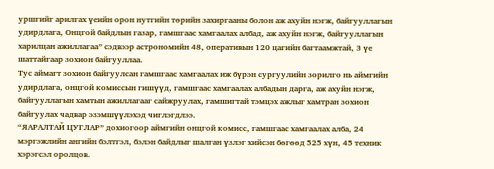уршгийг арилгах үеийн орон нутгийн төрийн захиргааны болон аж ахуйн нэгж, байгууллагын удирдлага, Онцгой байдлын газар, гамшгаас хамгаалах албад, аж ахуйн нэгж, байгууллагын харилцан ажиллагаа” сэдвээр астрономийн 48, оперативын 120 цагийн багтаамжтай, 3 үе шаттайгаар зохион байгууллаа.
Тус аймагт зохион байгуулсан гамшгаас хамгаалах иж бүрэн сургуулийн зорилго нь аймгийн удирдлага, онцгой комиссын гишүүд, гамшгаас хамгаалах албадын дарга, аж ахуйн нэгж, байгууллагын хамтын ажиллагааг сайжруулах, гамшигтай тэмцэх ажлыг хамтран зохион байгуулах чадвар эзэмшүүлэхэд чиглэгдлээ.
“ЯАРАЛТАЙ ЦУГЛАР” дохиогоор аймгийн онцгой комисс, гамшгаас хамгаалах алба, 24 мэргэжлийн ангийн бэлтгэл, бэлэн байдлыг шалган үзлэг хийсэн бөгөөд 525 хүн, 45 техник хэрэгсэл оролцов.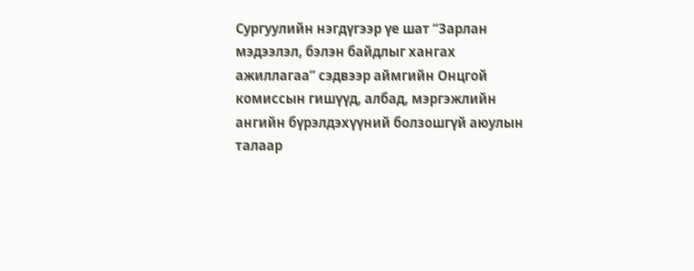Сургуулийн нэгдүгээр үе шат “Зарлан мэдээлэл, бэлэн байдлыг хангах ажиллагаа” сэдвээр аймгийн Онцгой комиссын гишүүд, албад, мэргэжлийн ангийн бүрэлдэхүүний болзошгүй аюулын талаар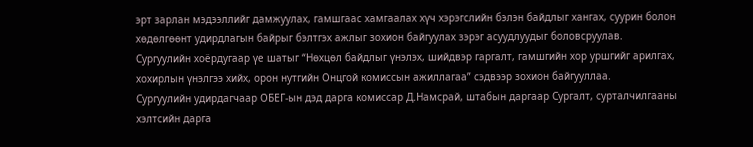эрт зарлан мэдээллийг дамжуулах, гамшгаас хамгаалах хүч хэрэгслийн бэлэн байдлыг хангах, суурин болон хөдөлгөөнт удирдлагын байрыг бэлтгэх ажлыг зохион байгуулах зэрэг асуудлуудыг боловсруулав.
Сургуулийн хоёрдугаар үе шатыг “Нөхцөл байдлыг үнэлэх, шийдвэр гаргалт, гамшгийн хор уршгийг арилгах, хохирлын үнэлгээ хийх, орон нутгийн Онцгой комиссын ажиллагаа” сэдвээр зохион байгууллаа.
Сургуулийн удирдагчаар ОБЕГ-ын дэд дарга комиссар Д.Намсрай, штабын даргаар Сургалт, сурталчилгааны хэлтсийн дарга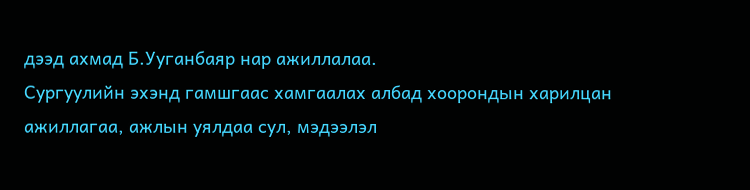дээд ахмад Б.Ууганбаяр нар ажиллалаа.
Сургуулийн эхэнд гамшгаас хамгаалах албад хоорондын харилцан ажиллагаа, ажлын уялдаа сул, мэдээлэл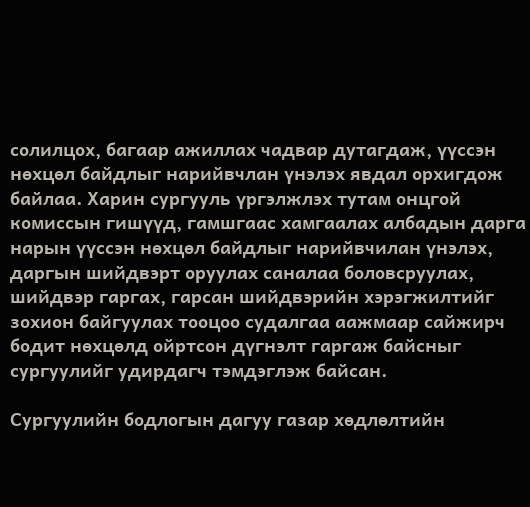солилцох, багаар ажиллах чадвар дутагдаж, үүссэн нөхцөл байдлыг нарийвчлан үнэлэх явдал орхигдож байлаа. Харин сургууль үргэлжлэх тутам онцгой комиссын гишүүд, гамшгаас хамгаалах албадын дарга нарын үүссэн нөхцөл байдлыг нарийвчилан үнэлэх, даргын шийдвэрт оруулах саналаа боловсруулах, шийдвэр гаргах, гарсан шийдвэрийн хэрэгжилтийг зохион байгуулах тооцоо судалгаа аажмаар сайжирч бодит нөхцөлд ойртсон дүгнэлт гаргаж байсныг сургуулийг удирдагч тэмдэглэж байсан.

Сургуулийн бодлогын дагуу газар хөдлөлтийн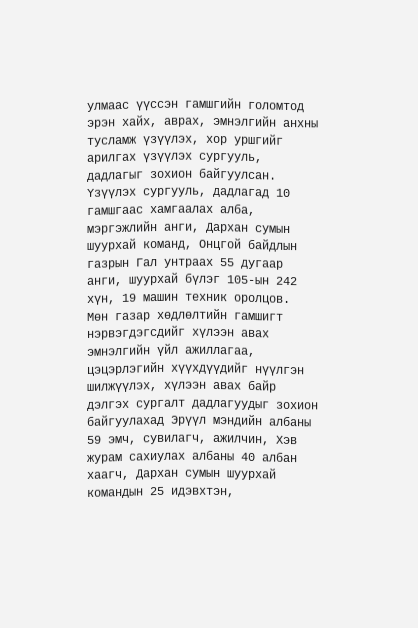улмаас үүссэн гамшгийн голомтод эрэн хайх, аврах, эмнэлгийн анхны тусламж үзүүлэх, хор уршгийг арилгах үзүүлэх сургууль, дадлагыг зохион байгуулсан. Үзүүлэх сургууль, дадлагад 10 гамшгаас хамгаалах алба, мэргэжлийн анги, Дархан сумын шуурхай команд, Онцгой байдлын газрын Гал унтраах 55 дугаар анги, шуурхай бүлэг 105-ын 242 хүн, 19 машин техник оролцов.
Мөн газар хөдлөлтийн гамшигт нэрвэгдэгсдийг хүлээн авах эмнэлгийн үйл ажиллагаа, цэцэрлэгийн хүүхдүүдийг нүүлгэн шилжүүлэх, хүлээн авах байр дэлгэх сургалт дадлагуудыг зохион байгуулахад Эрүүл мэндийн албаны 59 эмч, сувилагч, ажилчин, Хэв журам сахиулах албаны 40 албан хаагч, Дархан сумын шуурхай командын 25 идэвхтэн,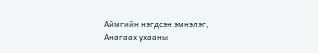Аймгийн нэгдсэн эмнэлэг, Анагаах ухааны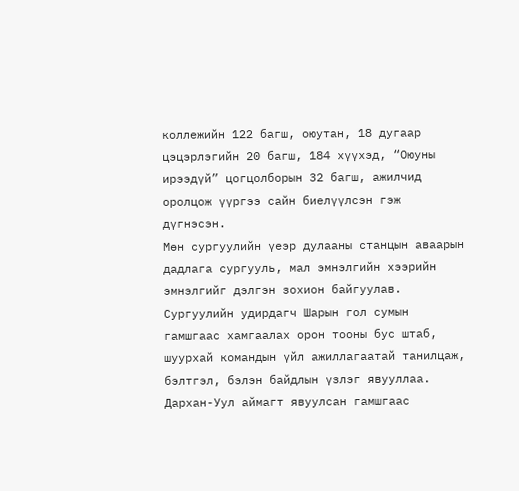коллежийн 122 багш, оюутан, 18 дугаар цэцэрлэгийн 20 багш, 184 хүүхэд, “Оюуны ирээдүй” цогцолборын 32 багш, ажилчид оролцож үүргээ сайн биелүүлсэн гэж дүгнэсэн.
Мөн сургуулийн үеэр дулааны станцын аваарын дадлага сургууль, мал эмнэлгийн хээрийн эмнэлгийг дэлгэн зохион байгуулав.
Сургуулийн удирдагч Шарын гол сумын гамшгаас хамгаалах орон тооны бус штаб, шуурхай командын үйл ажиллагаатай танилцаж, бэлтгэл, бэлэн байдлын үзлэг явууллаа.
Дархан-Уул аймагт явуулсан гамшгаас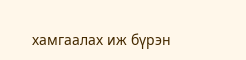хамгаалах иж бүрэн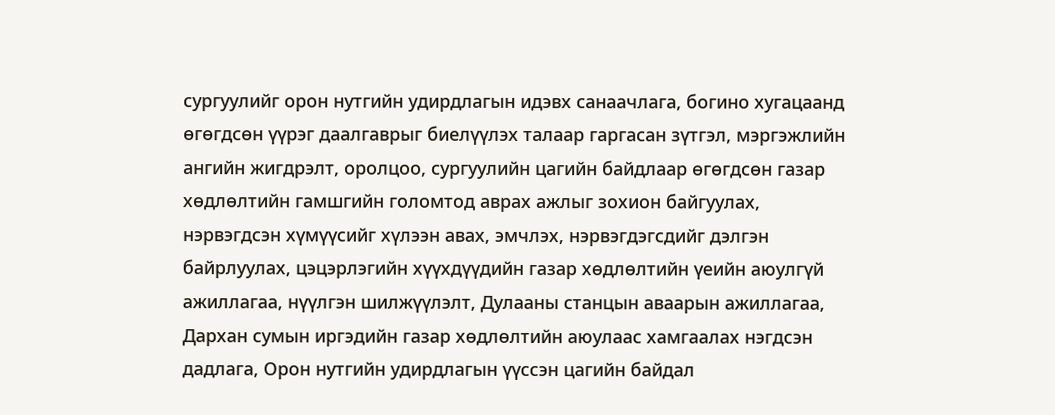сургуулийг орон нутгийн удирдлагын идэвх санаачлага, богино хугацаанд өгөгдсөн үүрэг даалгаврыг биелүүлэх талаар гаргасан зүтгэл, мэргэжлийн ангийн жигдрэлт, оролцоо, сургуулийн цагийн байдлаар өгөгдсөн газар хөдлөлтийн гамшгийн голомтод аврах ажлыг зохион байгуулах, нэрвэгдсэн хүмүүсийг хүлээн авах, эмчлэх, нэрвэгдэгсдийг дэлгэн байрлуулах, цэцэрлэгийн хүүхдүүдийн газар хөдлөлтийн үеийн аюулгүй ажиллагаа, нүүлгэн шилжүүлэлт, Дулааны станцын аваарын ажиллагаа, Дархан сумын иргэдийн газар хөдлөлтийн аюулаас хамгаалах нэгдсэн дадлага, Орон нутгийн удирдлагын үүссэн цагийн байдал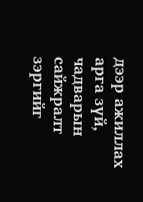дээр ажиллах арга зүй, чадварын сайжралт зэргийг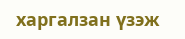харгалзан үзэж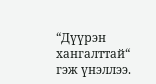“Дүүрэн хангалттай“ гэж үнэллээ.